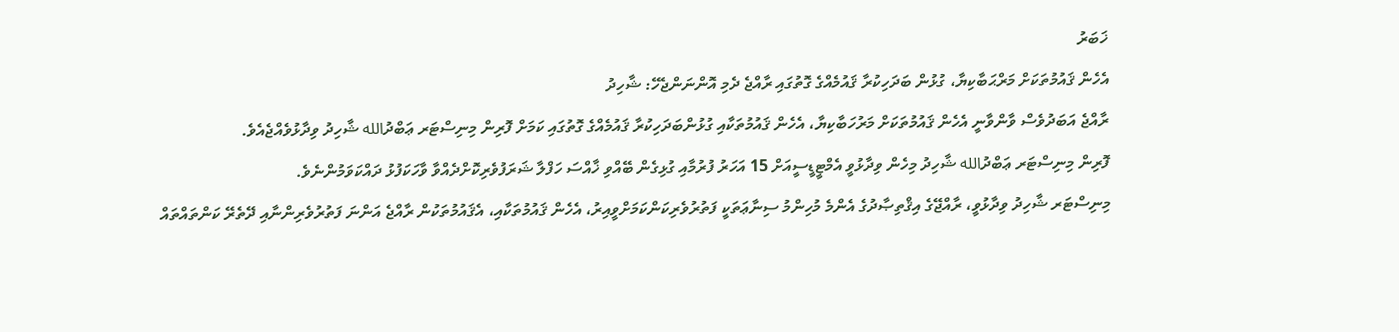ޚަބަރު
އެހެން ޤައުމުތަކަށް މަރްޙަބާކިޔާ، ގުޅުން ބަދަހިކުރާ ޤައުމެއްގެ ގޮތުގައި ރާއްޖެ ދެމި އޮންނަންޖެހޭ: ޝާހިދު
ރާއްޖެ އަބަދުވެސް ވާންވާނީ އެހެން ޤައުމުތަކަށް މަރުހަބާކިޔާ، އެހެން ޤައުމުތަކާއި ގުޅުންބަދަހިކުރާ ޤައުމެއްގެ ގޮތުގައި ކަމަށް ފޮރިން މިނިސްޓަރ ޢަބްދުالله ޝާހިދު ވިދާޅުވެއްޖެއެވެ.
ފޮރިން މިނިސްޓަރ ޢަބްދުالله ޝާހިދު މިހެން ވިދާޅުވީ އެމްޓީޑީސީއަށް 15 އަހަރު ފުރުމާއި ގުޅިގެން ބޭއްވި ޚާއްސަ ހަފްލާ ޝަރަފުވެރިކޮށްދެއްވާ ވާހަކަފުޅު ދައްކަވަމުންނެވެ.
މިނިސްޓަރ ޝާހިދު ވިދާޅުވީ، ރާއްޖޭގެ އިޤްތިޞާދުގެ އެންމެ މުހިންމު ސިނާޢަތަކީ ފަތުރުވެރިކަންކަމަށްވީއިރު، އެހެން ޤައުމުތަކާއި، އެޤައުމުތަކުން ރާއްޖެ އަންނަ ފަތުރުވެރިންނާއި ދޭތެރޭ ކަންތައްތައް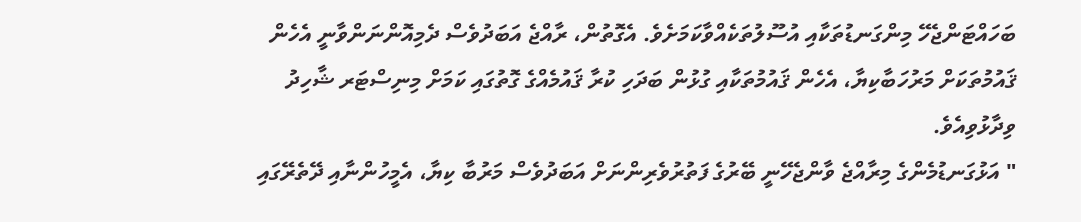ބަހައްޓަންޖެހޭ މިންގަނޑުތަކާއި އުސޫލުތަކެއްވާކަމަށެވެ. އެގޮތުން، ރާއްޖެ އަބަދުވެސް ދެމިއޮންނަންވާނީ އެހެން ޤައުމުތަކަށް މަރުހަބާކިޔާ، އެހެން ޤައުމުތަކާއި ގުޅުން ބަދަހި ކުރާ ޤައުމެއްގެ ގޮތުގައި ކަމަށް މިނިސްޓަރ ޝާހިދު ވިދާޅުވިއެވެ.
" އަޅުގަނޑުމެންގެ މިރާއްޖެ ވާންޖެހޭނީ ބޭރުގެ ފަތުރުވެރިންނަށް އަބަދުވެސް މަރުބާ ކިޔާ، އެމީހުންނާއި ދޭތެރޭގައި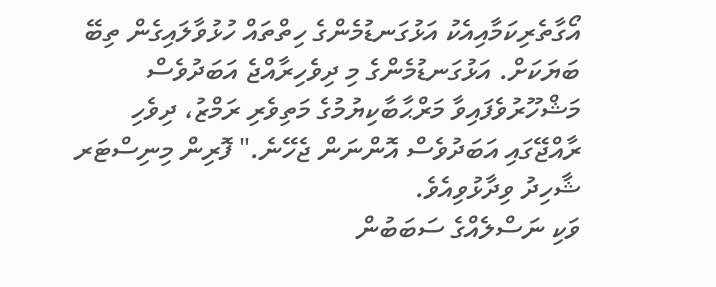އޯގާތެރިކަމާއިއެކު އަޅުގަނޑުމެންގެ ހިތްތައް ހުޅުވާލައިގެން ތިބޭ ބަޔަކަށް. އަޅުގަނޑުމެންގެ މި ދިވެހިރާއްޖެ އަބަދުވެސް މަޝްހޫރުވެފައިވާ މަރްޙާބާކިޔުމުގެ މަތިވެރި ރަމްޒު، ދިވެހި ރާއްޖޭގައި އަބަދުވެސް އޮންނަން ޖެހޭނެ." ފޮރިން މިނިސްޓަރ ޝާހިދު ވިދާޅުވިއެވެ.
ވަކި ނަސްލެއްގެ ސަބަބުން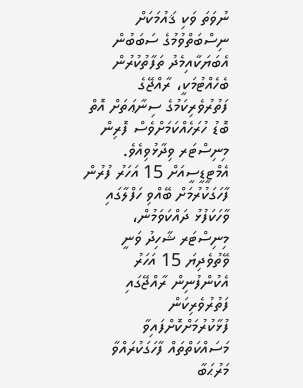ނުވަތަ ވަކި ޤައުމަކަށް ނިސްބަތްވުމުގެ ސަބަބުން އެބަޔަކާއިމެދު ތަފާތުކުރުން ބެހެއްޓުމަކީ، ރާއްޖޭގެ ފަތުރުވެރިކަމުގެ ސިނާޢަތަށް އޮތް ބޮޑު ހުރަހެއްކަމަށްވެސް ފޮރިން މިނިސްޓަރ ވިދާޅުވިއެވެ.
އެމްޓީޑީސީއަށް 15 އަހަރު ފުރުން ފާހަގަކުރުމަށް ބޭއްވި ހަފްލާގައި ވާހަކަފުޅު ދައްކަވަމުން، މިނިސްޓަރ ޝާހިދު ވަނީ ވޭތުވެދިޔަ 15 އަހަރު އެކުންފުނިން ރާއްޖޭގައި ފަތުރުވެރިކަން ފުޅާކުރުމަށްކޮށްފައިވާ މަސައްކަތްތައް ފާހަގަކުރައްވާ މަރުޙަބާ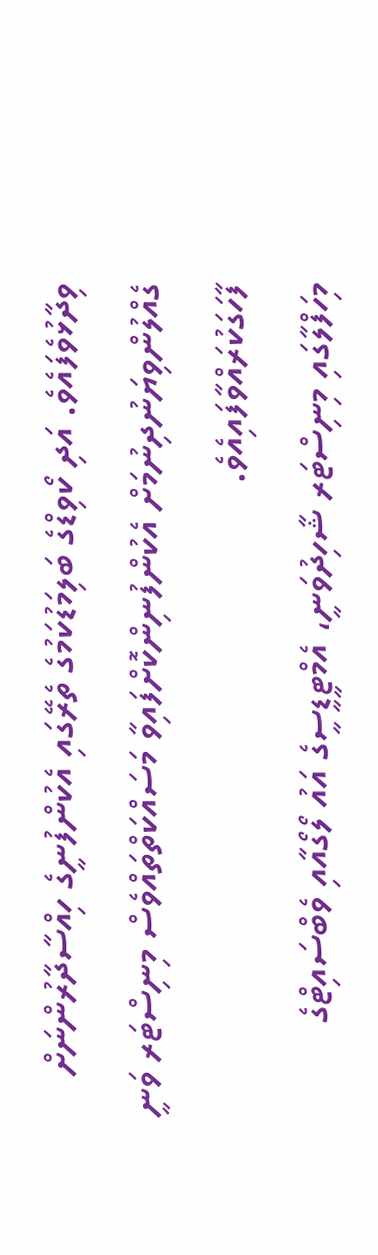ވިދާޅުވެފައެވެ. އަދި ކޯވިޑްގެ ބަލިމަޑުކަމުގެ ތެރޭގައި އެކުންފުނީގެ ހިއްސާދާރުންނަށް ގެއްލުންވިޔަނުދިނުމަށް އެކުންފުނިންކޮށްފައިވާ މަސައްކަތްތައްވެސް މިނިސްޓަރ ވަނީ ފާހަގަކުރައްވާފައިއެވެ.
މިހަފްލާގައި މިނިސްޓަރ ޝާހިދުވަނީ، އެމްޓީޑީސީގެ އައު ލޯގޯއާއި ވެބްސައިޓްގެ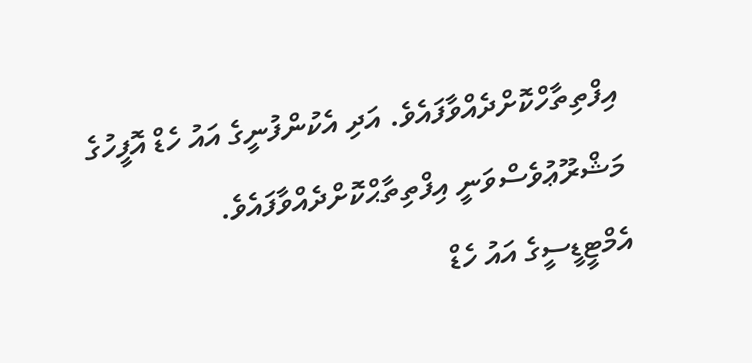އިފްތިތާހްކޮށްދެއްވާފައެވެ. އަދި އެކުންފުނީގެ އައު ހެޑް އޮފީހުގެ މަޝްރޫޢުވެސްވަނީ އިފްތިތާޙްކޮށްދެއްވާފައެވެ.
އެމްޓީޑީސީގެ އައު ހެޑް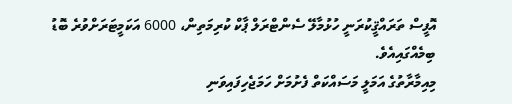އޮފީސް ތަރައްޤީކުރަނީ ހުޅުމާލޭ ސެންޓްރަލް ޕާކް ކުރިމަތިން، 6000 އަކަމީޓަރަށްވުރެ ބޮޑު ބިމެއްގައިއެވެ.
މިއިމާރާތުގެ އަމަލީ މަސައްކަތް ފެށުމަށް ހަމަޖެހިފައިވަނި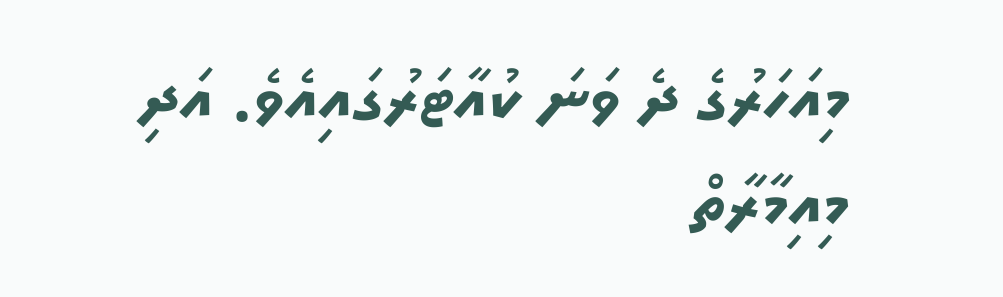މިއަހަރުގެ ދެ ވަނަ ކުއާޓަރުގައިއެވެ. އަދި މިއިމާރާތް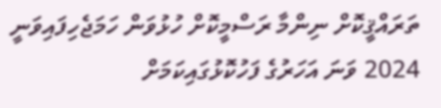ތަރައްޤީކޮށް ނިންމާ ރަސްމީކޮށް ހުޅުވަން ހަމަޖެހިފައިވަނީ 2024 ވަނަ އަހަރުގެ ފަހުކޮޅުގައިކަމަށް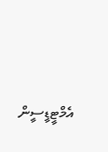އެމްޓީޑީސީން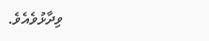ވިދާޅުވެއެވެ.